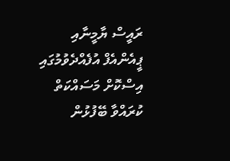ރައީސް ޔާމީނާއި ޕީއެންއެފް އުފެއްދެވުމުގައި އިސްކޮށް މަސައްކަތް ކުރައްވާ ބޭފުޅުން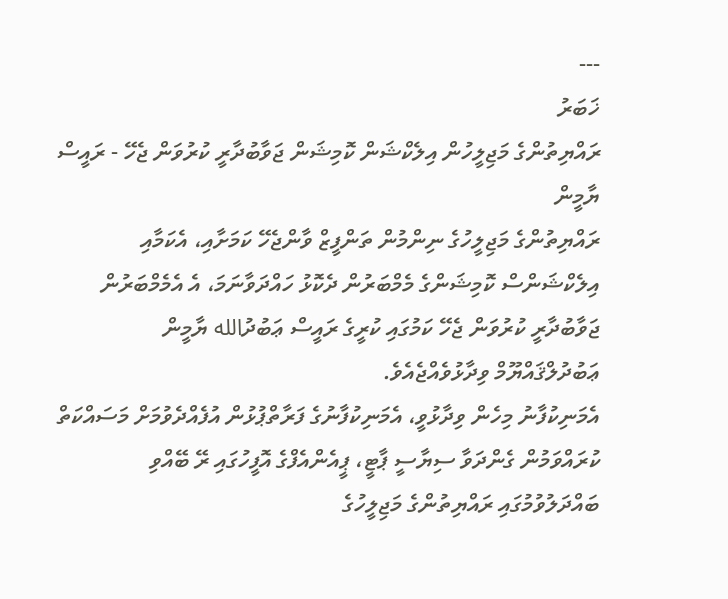---
ޚަބަރު
ރައްޔިތުންގެ މަޖިލީހުން އިލެކްޝަން ކޮމިޝަން ޖަވާބުދާރީ ކުރުވަން ޖެހޭ - ރައީސް ޔާމީން
ރައްޔިތުންގެ މަޖިލީހުގެ ނިންމުން ތަންފީޒް ވާންޖެހޭ ކަމަށާއި، އެކަމާއި އިލެކްޝަންސް ކޮމިޝަންގެ މެމްބަރުން ދެކޮޅު ހައްދަވާނަމަ، އެ އެމެމްބަރުން ޖަވާބުދާރީ ކުރުވަން ޖެހޭ ކަމުގައި ކުރީގެ ރައީސް ޢަބުދުالله ޔާމީން ޢަބުދުލްޤައްޔޫމް ވިދާޅުވެއްޖެއެވެ.
އެމަނިކުފާނު މިހެން ވިދާޅުވީ، އެމަނިކުފާނުގެ ފަރާތްޕުޅުން އުފެއްދެވުމަށް މަސައްކަތް ކުރައްވަމުން ގެންދަވާ ސިޔާސީ ޕާޓީ، ޕީއެންއެފްގެ އޮފީހުގައި ރޭ ބޭއްވި ބައްދަލުވުމުގައި ރައްޔިތުންގެ މަޖިލީހުގެ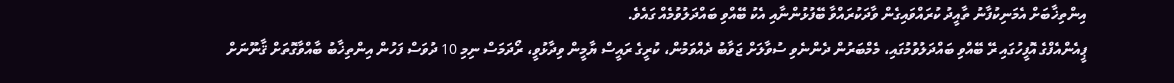އިންތިޚާބަށް އެމަނިކުފާނު ތާއީދު ކުރައްވައިގެން ވާދަކުރައްވާ ބޭފުޅުންނާއި އެކު ބޭއްވި ބައްދަލުވުމެއް ގައެވެ.
ޕީއެންއެފްގެ އޮފީހުގައި ރޭ ބޭއްވި ބައްދަލުވުމުގައި، މެމްބަރުން ދެންނެވި ސުވާލަށް ޖަވާބު ދެއްވަމުން، ކުރީގެ ރައީސް ޔާމީން ވިދާޅުވީ، ރޯދަމަސް ނިމި 10 ދުވަސް ފަހުން އިންތިޚާބު ބާއްވާގޮތަށް ޤާނޫނަށް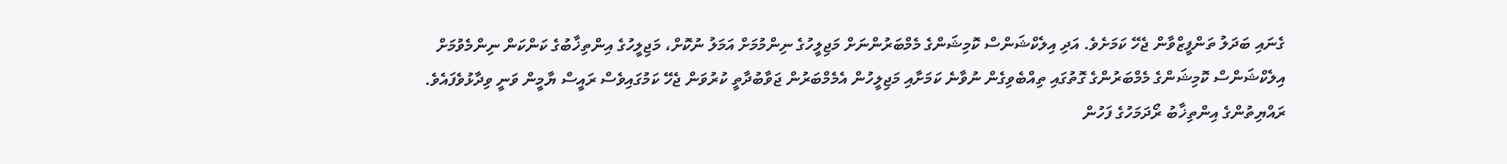ގެނައި ބަދަލު ތަންފީޒްވާން ޖެހޭ ކަމަށެވެ. އަދި އިލެކްޝަންސް ކޮމިޝަންގެ މެމްބަރުންނަށް މަޖިލީހުގެ ނިންމުމަށް އަމަލު ނުކޮށް، މަޖިލީހުގެ އިންތިޚާބުގެ ކަންކަން ނިންމެވުމަށް އިލެކްޝަންސް ކޮމިޝަންގެ މެމްބަރުންގެ ގޮތުގައި ތިއްބެވިގެން ނުވާނެ ކަމަށާއި މަޖިލީހުން އެމެމްބަރުން ޖަވާބުދާތީ ކުރުވަން ޖެހޭ ކަމުގައިވެސް ރައީސް ޔާމީން ވަނީ ވިދާޅުވެފައެވެ.
ރައްޔިތުންގެ އިންތިޚާބު ރޯދަމަހުގެ ފަހުން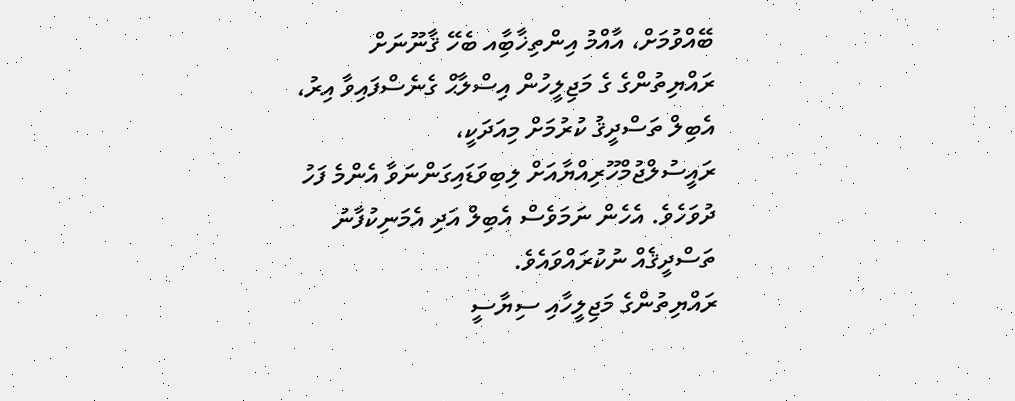ބޭއްވުމަށް، އާއްމު އިންތިޚާބާިއ ބެހޭ ޤާނޫނަށް ރައްޔިތުންގެ ގެ މަޖިލީހުން އިސްލާޙް ގެނެސްފައިވާ އިރު، އެބިލް ތަސްދީޤު ކުރުމަށް މިއަދަކީ، ރައީސުލްޖުމްހޫރިއްޔާއަށް ލިބިވަޑައިގަންނަވާ އެންމެ ފަހު ދުވަހެވެ. އެހެން ނަމަވެސް އެބިލް އަދި އެމަނިކުފާނު ތަސްދީޤެއް ނުކުރައްވައެވެ.
ރައްޔިތުންގެ މަޖިލީހާއި ސިޔާސީ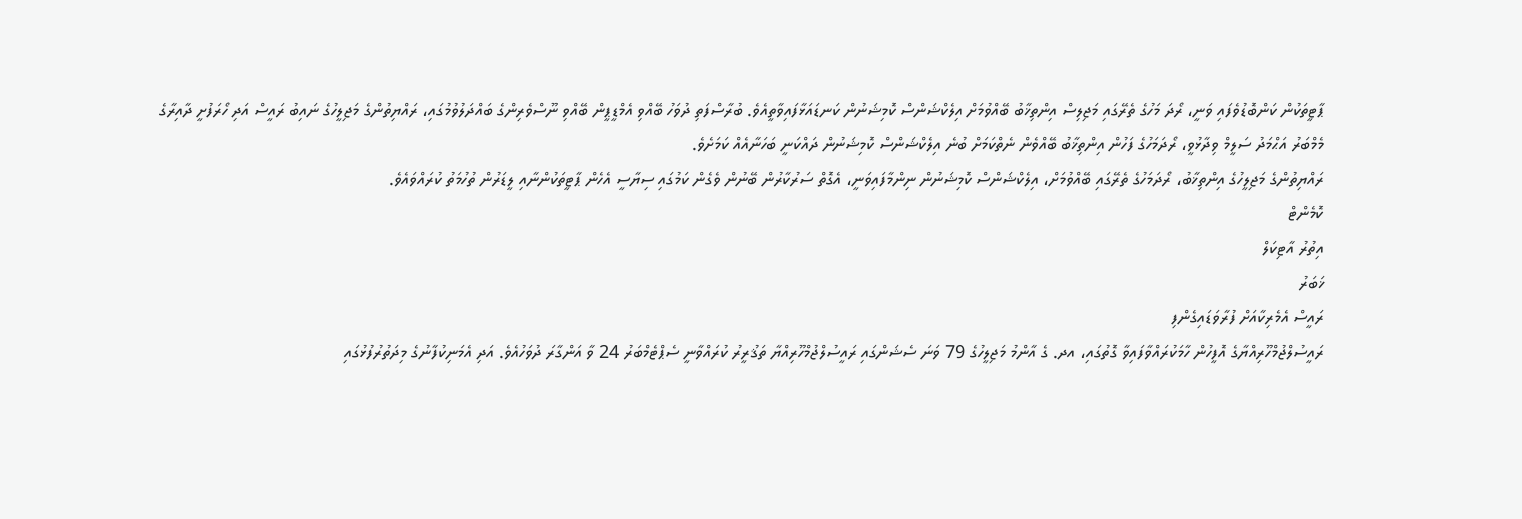ޕާޓީތަކުން ކަންބޮޑުވެފައި ވަނީ، ރޯދަ މަހުގެ ތެރޭގައި މަޖިލިސް އިންތިޚާބު ބޭއްވުމަށް އިލެކްޝަންސް ކޮމިޝަނުން ކަނޑައަޅާފައިވާތީއެވެ. ބުރާސްފަތި ދުވަހު ބޭއްވި އެމްޑީޕީން ބޭއްވި ނޫސްވެރިންގެ ބައްދަލުވުމުގައި، ރައްޔިތުންގެ މަޖިލީހުގެ ނައިބު ރައީސް އަދި ހޯރަފުށީ ދާއިރާގެ މެމްބަރު އަޙްމަދު ސަލީމް ވިދާޅުވީ، ރޯދަމަހުގެ ފަހުން އިންތިޚާބު ބޭއްވެން ނެތްކަމަށް ބުނެ އިލެކްޝަންސް ކޮމިޝަނުން ދައްކަނީ ބަހަނާއެއް ކަމަށެވެ.
ރައްޔިތުންގެ މަޖިލީހުގެ އިންތިޚާބު، ރޯދަމަހުގެ ތެރޭގައި ބޭއްވުމަށް، އިލެކްޝަންސް ކޮމިޝަނުން ނިންމާފައިވަނީ، އެގޮތް ސަރުކާރުން ބޭނުން ވެގެން ކަމުގައި ސިޔާސީ އެހެން ޕާޓީތަކުންނާއި ލީޑަރުން ތުހުމަތު ކުރައްވައެވެ.
ކޮމެންޓް
އިތުރު އާޓިކަލް
ޚަބަރު
ރައީސް އެމެރިކާއަށް ފުރާވަޑައިގެންފި
ރައީސުލްޖުމްހޫރިއްޔާގެ އޮފީހުން ހާމަކުރައްވާފައިވާ ގޮތުގައި، އދ. ގެ އާންމު މަޖިލީހުގެ 79 ވަނަ ސެޝަންގައި ރައީސުލްޖުމްހޫރިއްޔާ ތަޤުރީރު ކުރައްވާނީ ސެޕްޓެމްބަރު 24 ވާ އަންގާރަ ދުވަހުއެވެ. އަދި އެމަނިކުފާނުގެ މިދަތުރުފުޅުގައި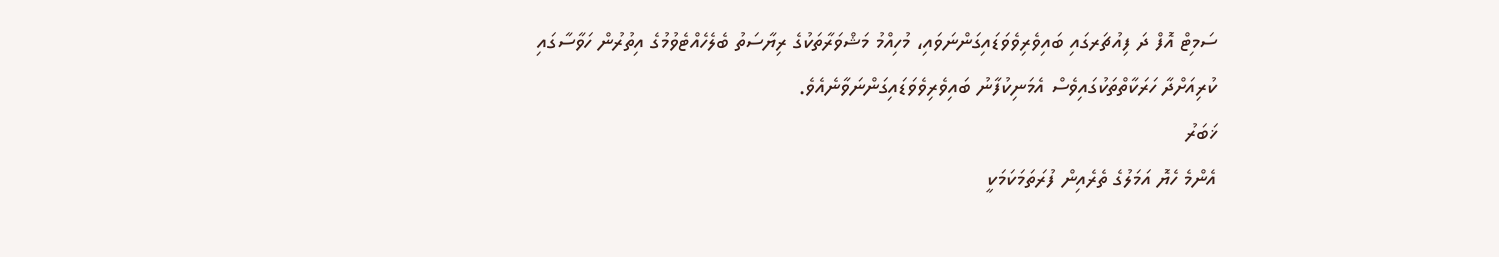ސަމިޓް އޮފް ދަ ފިއުޗަރގައި ބައިވެރިވެވަޑައިގަންނަވައި، މުހިއްމު މަޝްވަރާތަކުގެ ރިޔާސަތު ބެލެހެއްޓެވުމުގެ އިތުރުން ހަވާސާގައި ކުރިއަށްދާ ހަރަކާތްތަކުގައިވެސް އެމަނިކުފާނު ބައިވެރިވެވަޑައިގަންނަވާނެއެވެ.
ޚަބަރު
އެންމެ ހެޔޮ އަމަލުގެ ތެރެއިން ފުރަތަމަކަމަކީ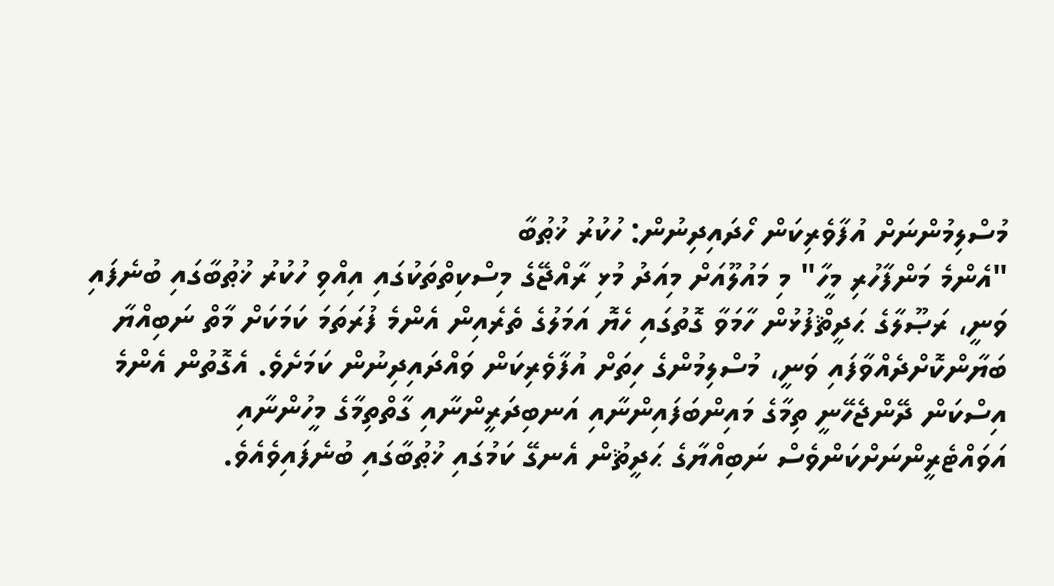މުސްލިމުންނަށް އުފާވެރިކަން ހޯދައިދިނުން: ހުކުރު ޚުޠުބާ
"އެންމެ މަންފާހުރި މީހާ" މި މައުލޫއަށް މިއަދު މުޅި ރާއްޖޭގެ މިސްކިތްތަކުގައި އިއްވި ހުކުރު ޚުޠުބާގައި ބުނެފައި ވަނީ، ރަޞޫލާގެ ޙަދީޘްފުޅުން ހާމަވާ ގޮތުގައި ހެޔޮ އަމަލުގެ ތެރެއިން އެންމެ ފުރަތަމަ ކަމަކަށް މާތް ނަބިއްޔާ ބަޔާންކޮށްދެއްވާފައި ވަނީ، މުސްލިމުންގެ ހިތަށް އުފާވެރިކަން ވައްދައިދިނުން ކަމަށެވެ. އެގޮތުން އެންމެ އިސްކަން ދޭންޖެހޭނީ ތިމާގެ މައިންބަފައިންނާއި އަނބިދަރީންނާއި ގާތްތިމާގެ މީހުންނާއި އަވައްޓެރީންނަށްކަންވެސް ނަބިއްޔާގެ ޙަދީޘުން އެނގޭ ކަމުގައި ޚުޠުބާގައި ބުނެފައިވެއެވެ.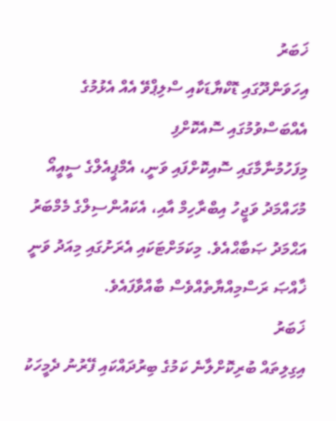ޚަބަރު
އިހަވަންދޫގައި ޑޮކްޔާޑަކާއި ސްލިޕްވޭ އެއް އެޅުމުގެ އެއްބަސްވުމުގައި ސޮއެކޮށްފި
މިފަހުމުނާމާގައި ސޮއިކޮށްފައި ވަނީ، އެމްޕީއެލްގެ ސީއީއޯ މުހައްމަދު ވަޖީހު އިބްރާހިމް އާއި، އެކައުންސިލްގެ މެމްބަރު އަޙްމަދު ޞަބާޙްއެވެ. މިކަމަށްޓަކައި އެރަށުގައި މިއަދު ވަނީ ޚާއްޞަ ރަސްމިއްޔާތެއްވެސް ބާއްވާފައެވެ.
ޚަބަރު
އިގިލިތައް ބުރިކޮށްލާނެ ކަމުގެ ބިރުދައްކައި ފޭރުނު ދެމީހަކު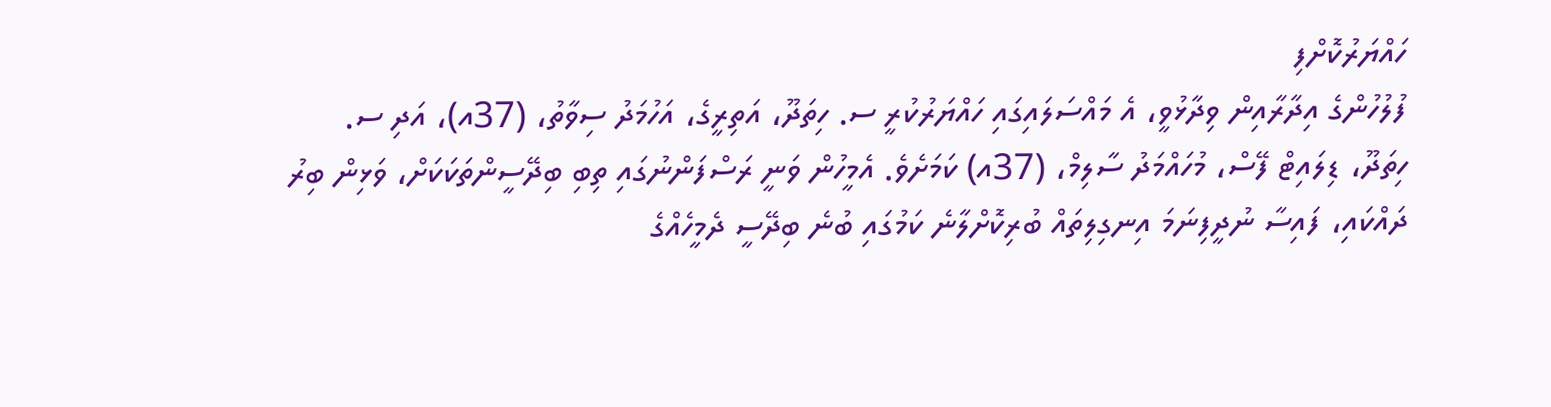ހައްޔަރުކޮށްފި
ފުލުހުންގެ އިދާރާއިން ވިދާޅުވީ، އެ މައްސަލައިގައި ހައްޔަރުކުރީ ސ. ހިތަދޫ، އަތިރީގެ، އަހުމަދު ސިވާތު، (37އ)، އަދި ސ. ހިތަދޫ، ޑިލައިޓް ފޭސް، މުހައްމަދު ސާލިމް، (37އ) ކަމަށެވެ. އެމީހުން ވަނީ ރަސްފަންނުގައި ތިބި ބިދޭސީންތަކަކަށް، ވަޅިން ބިރު ދައްކައި، ފައިސާ ނުދީފިނަމަ އިނގިލިތައް ބުރިކޮށްލާނެ ކަމުގައި ބުނެ ބިދޭސީ ދެމީހެއްގެ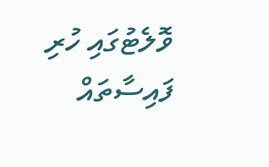ވޮލެޓުގައި ހުރި ފައިސާތައް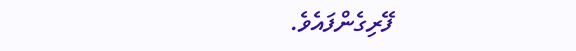ފޭރިގެންފައެވެ.